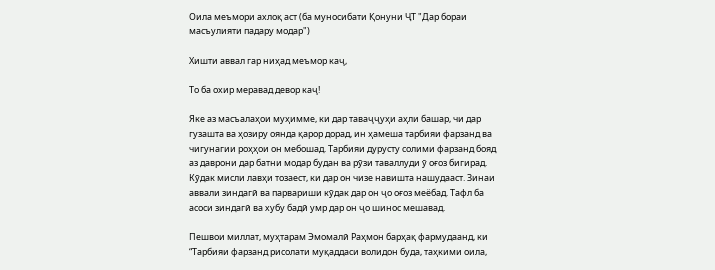Оила меъмори ахлоқ аст (ба муносибати Қонуни ҶТ "Дар бораи масъулияти падару модар")

Хишти аввал гар ниҳад меъмор каҷ,

То ба охир меравад девор каҷ!

Яке аз масъалаҳои муҳимме, ки дар таваҷҷуҳи аҳли башар, чи дар гузашта ва ҳозиру оянда қарор дорад, ин ҳамеша тарбияи фарзанд ва чигунагии роҳҳои он мебошад. Тарбияи дурусту солими фарзанд бояд аз даврони дар батни модар будан ва рӯзи таваллуди ӯ оғоз бигирад. Кӯдак мисли лавҳи тозаест, ки дар он чизе навишта нашудааст. Зинаи аввали зиндагӣ ва парвариши кӯдак дар он ҷо оғоз меёбад. Тафл ба асоси зиндагӣ ва хубу бадӣ умр дар он ҷо шинос мешавад.

Пешвои миллат, муҳтарам Эмомалӣ Раҳмон барҳақ фармудаанд, ки “Тарбияи фарзанд рисолати муқаддаси волидон буда, таҳкими оила,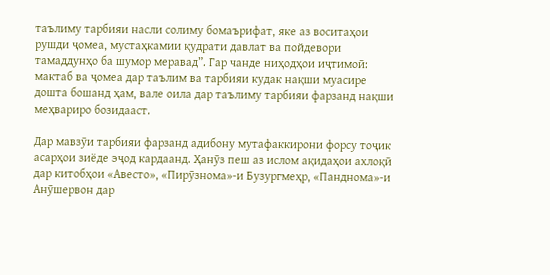таълиму тарбияи насли солиму бомаърифат, яке аз воситаҳои рушди ҷомеа, мустаҳкамии қудрати давлат ва пойдевори тамаддунҳо ба шумор меравад”. Гар чанде ниҳодҳои иҷтимоӣ: мактаб ва ҷомеа дар таълим ва тарбияи кудак нақши муасире дошта бошанд ҳам, вале оила дар таълиму тарбияи фарзанд нақши меҳвариро бозидааст.

Дар мавзӯи тарбияи фарзанд адибону мутафаккирони форсу тоҷик асарҳои зиёде эҷод кардаанд. Ҳанӯз пеш аз ислом ақидаҳои ахлоқӣ дар китобҳои «Авесто», «Пирӯзнома»-и Бузургмеҳр, «Панднома»-и Анӯшервон дар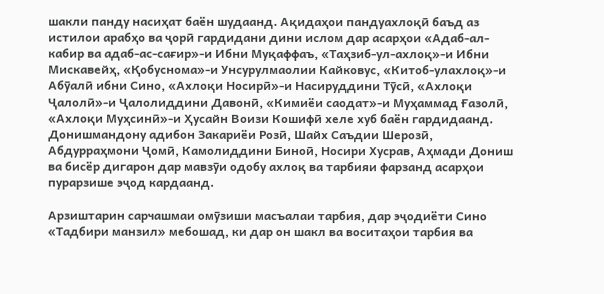шакли панду насиҳат баён шудаанд. Ақидаҳои пандуахлоқӣ баъд аз истилои арабҳо ва ҷорӣ гардидани дини ислом дар асарҳои «Адаб-ал-кабир ва адаб-ас-сағир»-и Ибни Муқаффаъ, «Таҳзиб-ул-ахлоқ»-и Ибни Мискавейҳ, «Қобуснома»-и Унсурулмаолии Кайковус, «Китоб-улахлоқ»-и Абӯалӣ ибни Сино, «Ахлоқи Носирӣ»-и Насируддини Тӯсӣ, «Ахлоқи Ҷалолӣ»-и Ҷалолиддини Давонӣ, «Кимиёи саодат»-и Муҳаммад Ғазолӣ, «Ахлоқи Муҳсинӣ»-и Ҳусайн Воизи Кошифӣ хеле хуб баён гардидаанд. Донишмандону адибон Закариёи Розӣ, Шайх Саъдии Шерозӣ, Абдурраҳмони Ҷомӣ, Камолиддини Биноӣ, Носири Хусрав, Аҳмади Дониш ва бисёр дигарон дар мавзӯи одобу ахлоқ ва тарбияи фарзанд асарҳои пурарзише эҷод кардаанд.

Арзиштарин сарчашмаи омӯзиши масъалаи тарбия, дар эҷодиёти Сино «Тадбири манзил» мебошад, ки дар он шакл ва воситаҳои тарбия ва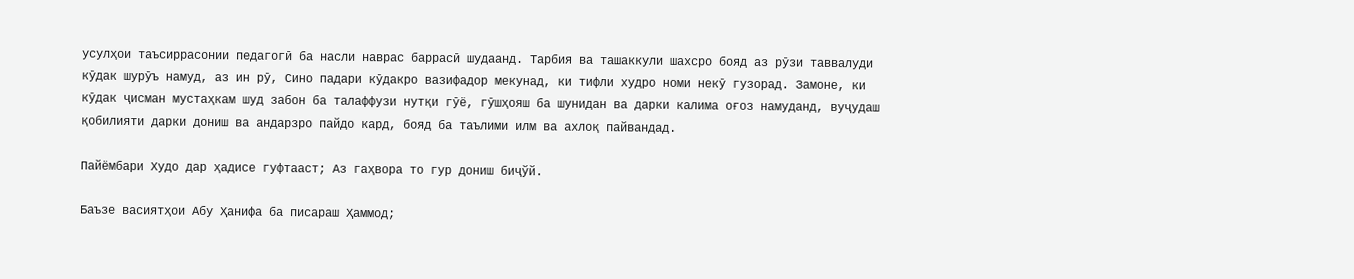усулҳои таъсиррасонии педагогӣ ба насли наврас баррасӣ шудаанд. Тарбия ва ташаккули шахсро бояд аз рӯзи таввалуди кӯдак шурӯъ намуд, аз ин рӯ, Сино падари кӯдакро вазифадор мекунад, ки тифли худро номи некӯ гузорад. Замоне, ки кӯдак ҷисман мустаҳкам шуд забон ба талаффузи нутқи гӯё, гӯшҳояш ба шунидан ва дарки калима оғоз намуданд, вуҷудаш қобилияти дарки дониш ва андарзро пайдо кард, бояд ба таълими илм ва ахлоқ пайвандад.

Пайёмбари Худо дар ҳадисе гуфтааст; Аз гаҳвора то гур дониш биҷўй.

Баъзе васиятҳои Абу Ҳанифа ба писараш Ҳаммод;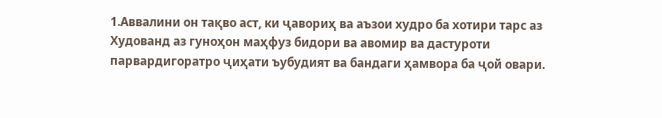1.Аввалини он тақво аст, ки ҷавориҳ ва аъзои худро ба хотири тарс аз Худованд аз гуноҳон маҳфуз бидори ва авомир ва дастуроти парвардигоратро ҷиҳати ъубудият ва бандаги ҳамвора ба ҷой овари.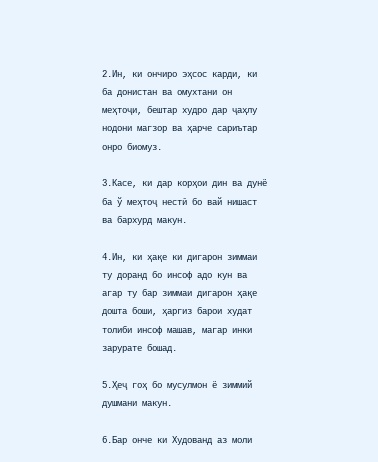2.Ин, ки ончиро эҳсос карди, ки ба донистан ва омухтани он меҳтоҷи, бештар худро дар ҷаҳлу нодони магзор ва ҳарче сариътар онро биомуз.

3.Касе, ки дар корҳои дин ва дунё ба ў меҳтоҷ нестӣ бо вай нишаст ва бархурд макун.

4.Ин, ки ҳақе ки дигарон зиммаи ту доранд бо инсоф адо кун ва агар ту бар зиммаи дигарон ҳақе дошта боши, ҳаргиз барои худат толиби инсоф машав, магар инки зарурате бошад.

5.Ҳеҷ гоҳ бо мусулмон ё зиммий душмани макун.

6.Бар онче ки Худованд аз моли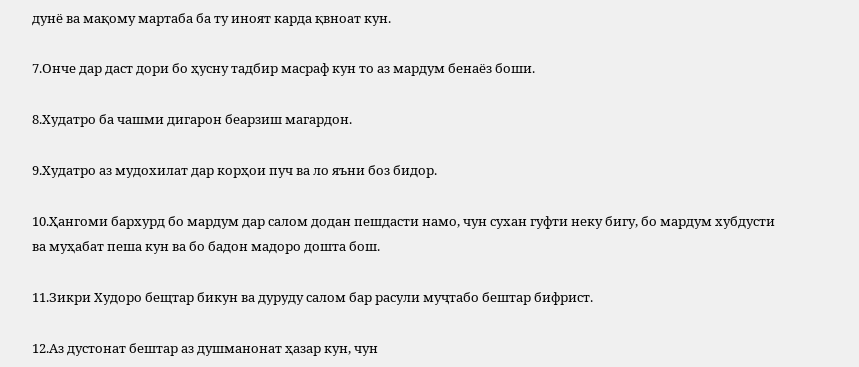дунё ва мақому мартаба ба ту иноят карда қвноат кун.

7.Онче дар даст дори бо ҳусну тадбир масраф кун то аз мардум бенаёз боши.

8.Худатро ба чашми дигарон беарзиш магардон.

9.Худатро аз мудохилат дар корҳои пуч ва ло яъни боз бидор.

10.Ҳангоми бархурд бо мардум дар салом додан пешдасти намо, чун сухан гуфти неку бигу, бо мардум хубдусти ва муҳабат пеша кун ва бо бадон мадоро дошта бош.

11.Зикри Худоро бещтар бикун ва дуруду салом бар расули муҷтабо бештар бифрист.

12.Аз дустонат бештар аз душманонат ҳазар кун, чун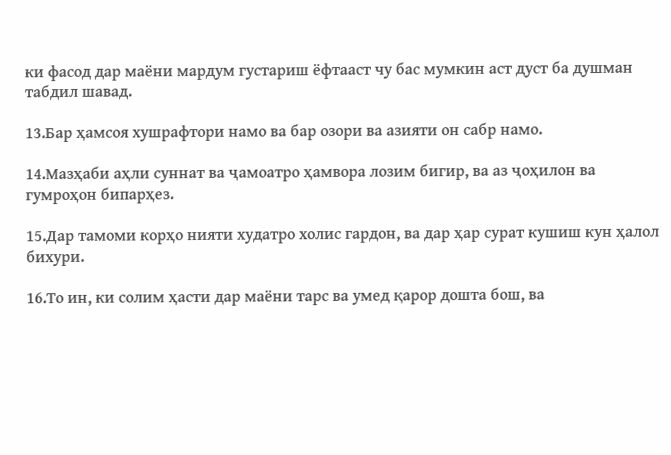ки фасод дар маёни мардум густариш ёфтааст чу бас мумкин аст дуст ба душман табдил шавад.

13.Бар ҳамсоя хушрафтори намо ва бар озори ва азияти он сабр намо.

14.Мазҳаби аҳли суннат ва ҷамоатро ҳамвора лозим бигир, ва аз ҷоҳилон ва гумроҳон бипарҳез.

15.Дар тамоми корҳо нияти худатро холис гардон, ва дар ҳар сурат кушиш кун ҳалол бихури.

16.То ин, ки солим ҳасти дар маёни тарс ва умед қарор дошта бош, ва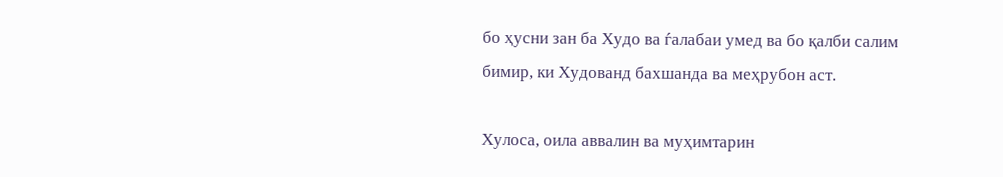бо ҳусни зан ба Худо ва ѓалабаи умед ва бо қалби салим бимир, ки Худованд бахшанда ва меҳрубон аст.

Хулоса, оила аввалин ва муҳимтарин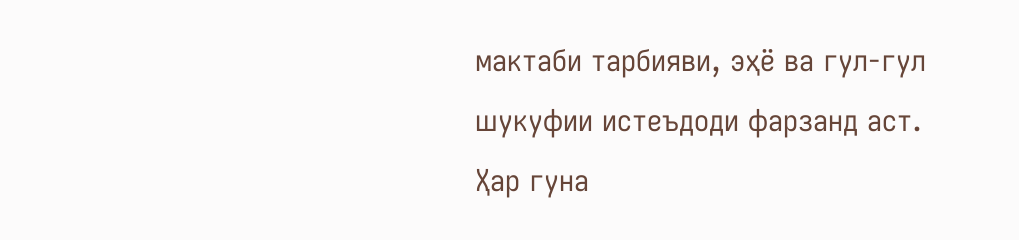мактаби тарбияви, эҳё ва гул-гул шукуфии истеъдоди фарзанд аст. Ҳар гуна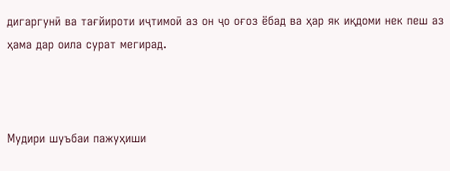дигаргунӣ ва тағйироти иҷтимоӣ аз он ҷо оғоз ёбад ва ҳар як иқдоми нек пеш аз ҳама дар оила сурат мегирад.



Мудири шуъбаи пажуҳиши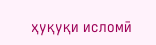ҳуқуқи исломӣ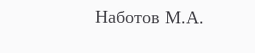Наботов М.А.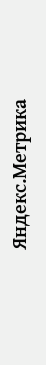Яндекс.Метрика